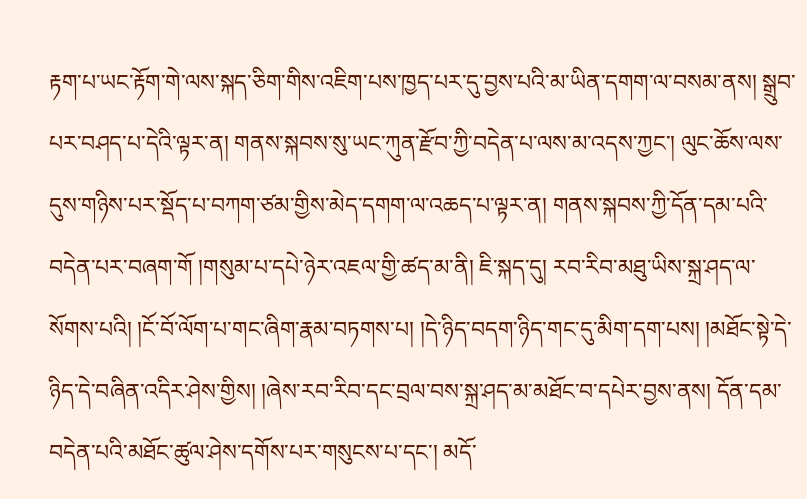རྟག་པ་ཡང་རྟོག་གེ་ལས་སྐད་ཅིག་གིས་འཇིག་པས་ཁྱད་པར་དུ་བྱས་པའི་མ་ཡིན་དགག་ལ་བསམ་ནས། སྒྲུབ་པར་བཤད་པ་དེའི་ལྟར་ན། གནས་སྐབས་སུ་ཡང་ཀུན་རྫོབ་ཀྱི་བདེན་པ་ལས་མ་འདས་ཀྱང་། ལུང་ཆོས་ལས་དུས་གཉིས་པར་སྡོད་པ་བཀག་ཙམ་གྱིས་མེད་དགག་ལ་འཆད་པ་ལྟར་ན། གནས་སྐབས་ཀྱི་དོན་དམ་པའི་བདེན་པར་བཞག་གོ །གསུམ་པ་དཔེ་ཉེར་འཇལ་གྱི་ཚད་མ་ནི། ཇི་སྐད་དུ། རབ་རིབ་མཐུ་ཡིས་སྐྲ་ཤད་ལ་སོགས་པའི། །ངོ་བོ་ལོག་པ་གང་ཞིག་རྣམ་བཏགས་པ། །དེ་ཉིད་བདག་ཉིད་གང་དུ་མིག་དག་པས། །མཐོང་སྟེ་དེ་ཉིད་དེ་བཞིན་འདིར་ཤེས་གྱིས། །ཞེས་རབ་རིབ་དང་བྲལ་བས་སྐྲ་ཤད་མ་མཐོང་བ་དཔེར་བྱས་ནས། དོན་དམ་བདེན་པའི་མཐོང་ཚུལ་ཤེས་དགོས་པར་གསུངས་པ་དང་། མདོ་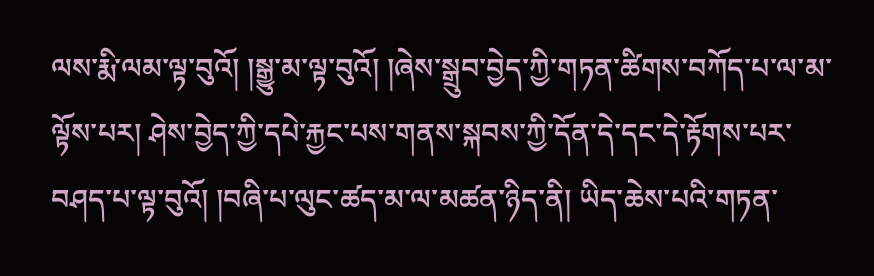ལས་རྨི་ལམ་ལྟ་བུའོ། །སྒྱུ་མ་ལྟ་བུའོ། །ཞེས་སྒྲུབ་བྱེད་ཀྱི་གཏན་ཚིགས་བཀོད་པ་ལ་མ་ལྟོས་པར། ཤེས་བྱེད་ཀྱི་དཔེ་རྐྱང་པས་གནས་སྐབས་ཀྱི་དོན་དེ་དང་དེ་རྟོགས་པར་བཤད་པ་ལྟ་བུའོ། །བཞི་པ་ལུང་ཚད་མ་ལ་མཚན་ཉིད་ནི། ཡིད་ཆེས་པའི་གཏན་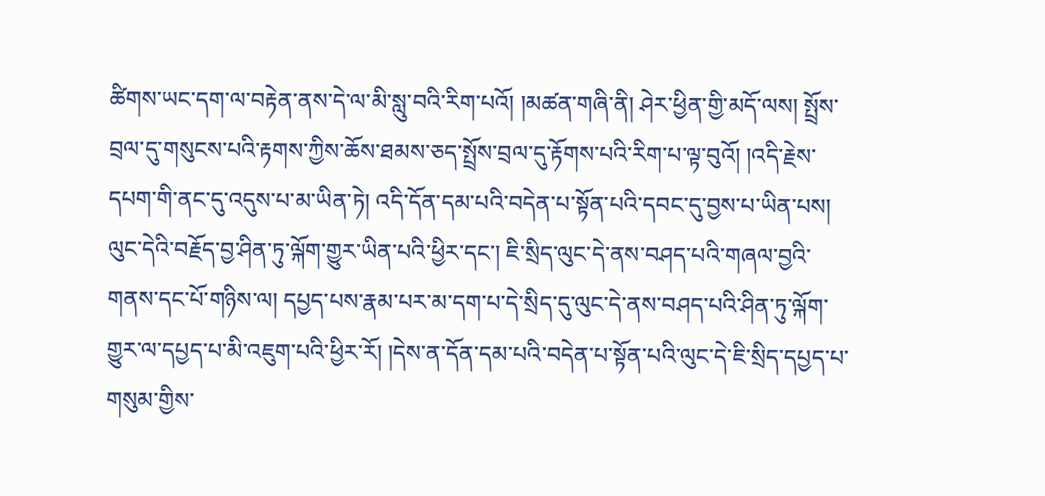ཚིགས་ཡང་དག་ལ་བརྟེན་ནས་དེ་ལ་མི་སླུ་བའི་རིག་པའོ། །མཚན་གཞི་ནི། ཤེར་ཕྱིན་གྱི་མདོ་ལས། སྤྲོས་བྲལ་དུ་གསུངས་པའི་རྟགས་ཀྱིས་ཆོས་ཐམས་ཅད་སྤྲོས་བྲལ་དུ་རྟོགས་པའི་རིག་པ་ལྟ་བུའོ། །འདི་རྗེས་དཔག་གི་ནང་དུ་འདུས་པ་མ་ཡིན་ཏེ། འདི་དོན་དམ་པའི་བདེན་པ་སྟོན་པའི་དབང་དུ་བྱས་པ་ཡིན་པས། ལུང་དེའི་བརྗོད་བྱ་ཤིན་ཏུ་ལྐོག་གྱུར་ཡིན་པའི་ཕྱིར་དང་། ཇི་སྲིད་ལུང་དེ་ནས་བཤད་པའི་གཞལ་བྱའི་གནས་དང་པོ་གཉིས་ལ། དཔྱད་པས་རྣམ་པར་མ་དག་པ་དེ་སྲིད་དུ་ལུང་དེ་ནས་བཤད་པའི་ཤིན་ཏུ་ལྐོག་གྱུར་ལ་དཔྱད་པ་མི་འཇུག་པའི་ཕྱིར་རོ། །དེས་ན་དོན་དམ་པའི་བདེན་པ་སྟོན་པའི་ལུང་དེ་ཇི་སྲིད་དཔྱད་པ་གསུམ་གྱིས་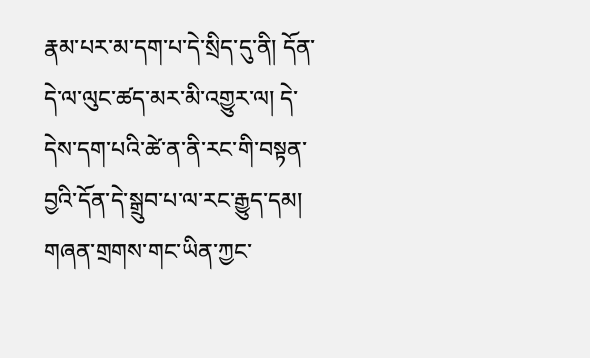རྣམ་པར་མ་དག་པ་དེ་སྲིད་དུ་ནི། དོན་དེ་ལ་ལུང་ཚད་མར་མི་འགྱུར་ལ། དེ་དེས་དག་པའི་ཚེ་ན་ནི་རང་གི་བསྟན་བྱའི་དོན་དེ་སྒྲུབ་པ་ལ་རང་རྒྱུད་དམ། གཞན་གྲགས་གང་ཡིན་ཀྱང་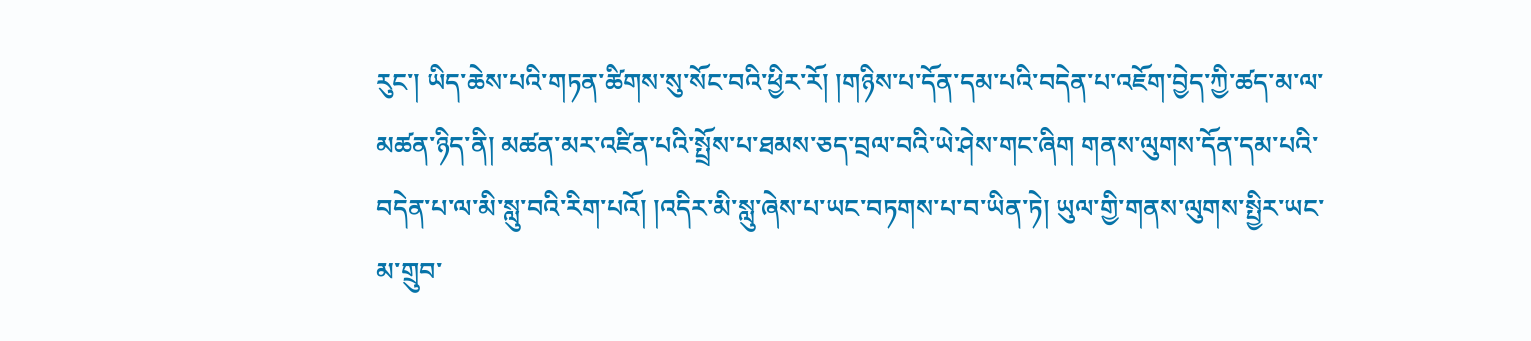རུང་། ཡིད་ཆེས་པའི་གཏན་ཚིགས་སུ་སོང་བའི་ཕྱིར་རོ། །གཉིས་པ་དོན་དམ་པའི་བདེན་པ་འཇོག་བྱེད་ཀྱི་ཚད་མ་ལ་མཚན་ཉིད་ནི། མཚན་མར་འཛིན་པའི་སྤྲོས་པ་ཐམས་ཅད་བྲལ་བའི་ཡེ་ཤེས་གང་ཞིག གནས་ལུགས་དོན་དམ་པའི་བདེན་པ་ལ་མི་སླུ་བའི་རིག་པའོ། །འདིར་མི་སླུ་ཞེས་པ་ཡང་བཏགས་པ་བ་ཡིན་ཏེ། ཡུལ་གྱི་གནས་ལུགས་སྤྱིར་ཡང་མ་གྲུབ་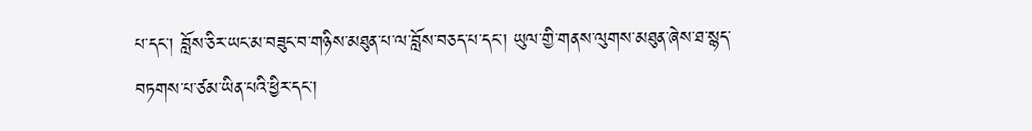པ་དང་། བློས་ཅིར་ཡང་མ་བཟུང་བ་གཉིས་མཐུན་པ་ལ་བློས་བཅད་པ་དང་། ཡུལ་གྱི་གནས་ལུགས་མཐུན་ཞེས་ཐ་སྙད་བཏགས་པ་ཙམ་ཡིན་པའི་ཕྱིར་དང་།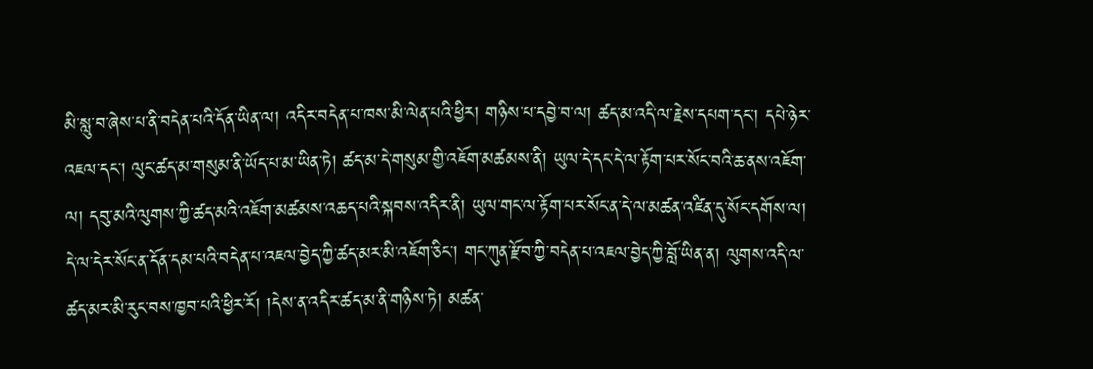མི་སླུ་བ་ཞེས་པ་ནི་བདེན་པའི་དོན་ཡིན་ལ། འདིར་བདེན་པ་ཁས་མི་ལེན་པའི་ཕྱིར། གཉིས་པ་དབྱེ་བ་ལ། ཚད་མ་འདི་ལ་རྗེས་དཔག་དང་། དཔེ་ཉེར་འཇལ་དང་། ལུང་ཚད་མ་གསུམ་ནི་ཡོད་པ་མ་ཡིན་ཏེ། ཚད་མ་དེ་གསུམ་གྱི་འཇོག་མཚམས་ནི། ཡུལ་དེ་དང་དེ་ལ་རྟོག་པར་སོང་བའི་ཆ་ནས་འཇོག་ལ། དབུ་མའི་ལུགས་ཀྱི་ཚད་མའི་འཇོག་མཚམས་འཆད་པའི་སྐབས་འདིར་ནི། ཡུལ་གང་ལ་རྟོག་པར་སོང་ན་དེ་ལ་མཚན་འཛིན་དུ་སོང་དགོས་ལ། དེ་ལ་དེར་སོང་ན་དོན་དམ་པའི་བདེན་པ་འཇལ་བྱེད་ཀྱི་ཚད་མར་མི་འཇོག་ཅིང་། གང་ཀུན་རྫོབ་ཀྱི་བདེན་པ་འཇལ་བྱེད་ཀྱི་བློ་ཡིན་ན། ལུགས་འདི་ལ་ཚད་མར་མི་རུང་བས་ཁྱབ་པའི་ཕྱིར་རོ། །དེས་ན་འདིར་ཚད་མ་ནི་གཉིས་ཏེ། མཚན་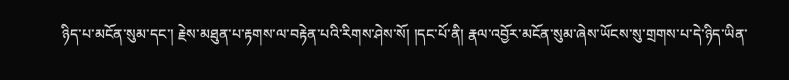ཉིད་པ་མངོན་སུམ་དང་། རྗེས་མཐུན་པ་རྟགས་ལ་བརྟེན་པའི་རིགས་ཤེས་སོ། །དང་པོ་ནི། རྣལ་འབྱོར་མངོན་སུམ་ཞེས་ཡོངས་སུ་གྲགས་པ་དེ་ཉིད་ཡིན་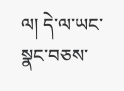ལ། དེ་ལ་ཡང་སྣང་བཅས་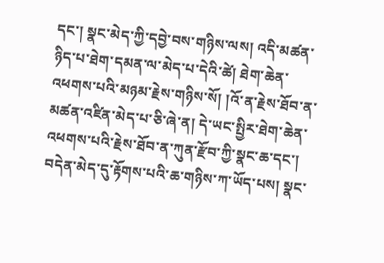དང་། སྣང་མེད་ཀྱི་དབྱེ་བས་གཉིས་ལས། འདི་མཚན་ཉིད་པ་ཐེག་དམན་ལ་མེད་པ་དེའི་ཚེ། ཐེག་ཆེན་འཕགས་པའི་མཉམ་རྗེས་གཉིས་སོ། །འོ་ན་རྗེས་ཐོབ་ན་མཚན་འཛིན་མེད་པ་ཅི་ཞེ་ན། དེ་ཡང་སྤྱིར་ཐེག་ཆེན་འཕགས་པའི་རྗེས་ཐོབ་ན་ཀུན་རྫོབ་ཀྱི་སྣང་ཆ་དང་། བདེན་མེད་དུ་རྟོགས་པའི་ཆ་གཉིས་ཀ་ཡོད་པས། སྣང་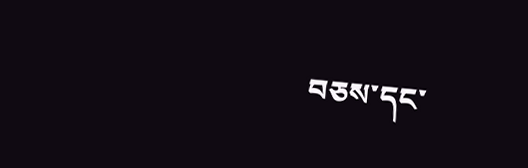བཅས་དང་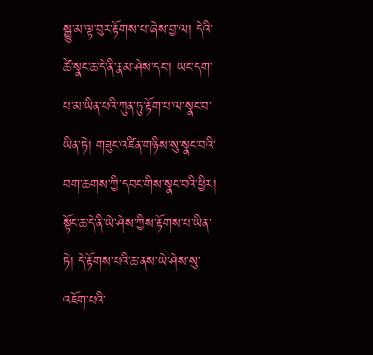སྒྱུ་མ་ལྟ་བུར་རྟོགས་པ་ཞེས་བྱ་ལ། དེའི་ཚེ་སྣང་ཆ་དེ་ནི་རྣམ་ཤེས་དང་། ཡང་དག་པ་མ་ཡིན་པའི་ཀུན་ཏུ་རྟོག་པ་ལ་སྣང་བ་ཡིན་ཏེ། གཟུང་འཛིན་གཉིས་སུ་སྣང་བའི་བག་ཆགས་ཀྱི་དབང་གིས་སྣང་བའི་ཕྱིར། སྟོང་ཆ་དེ་ནི་ཡེ་ཤེས་ཀྱིས་རྟོགས་པ་ཡིན་ཏེ། དེ་རྟོགས་པའི་ཆ་ནས་ཡེ་ཤེས་སུ་འཇོག་པའི་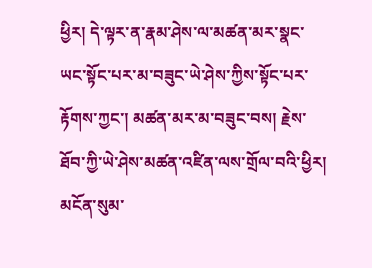ཕྱིར། དེ་ལྟར་ན་རྣམ་ཤེས་ལ་མཚན་མར་སྣང་ཡང་སྟོང་པར་མ་བཟུང་ཡེ་ཤེས་ཀྱིས་སྟོང་པར་རྟོགས་ཀྱང་། མཚན་མར་མ་བཟུང་བས། རྗེས་ཐོབ་ཀྱི་ཡེ་ཤེས་མཚན་འཛིན་ལས་གྲོལ་བའི་ཕྱིར། མངོན་སུམ་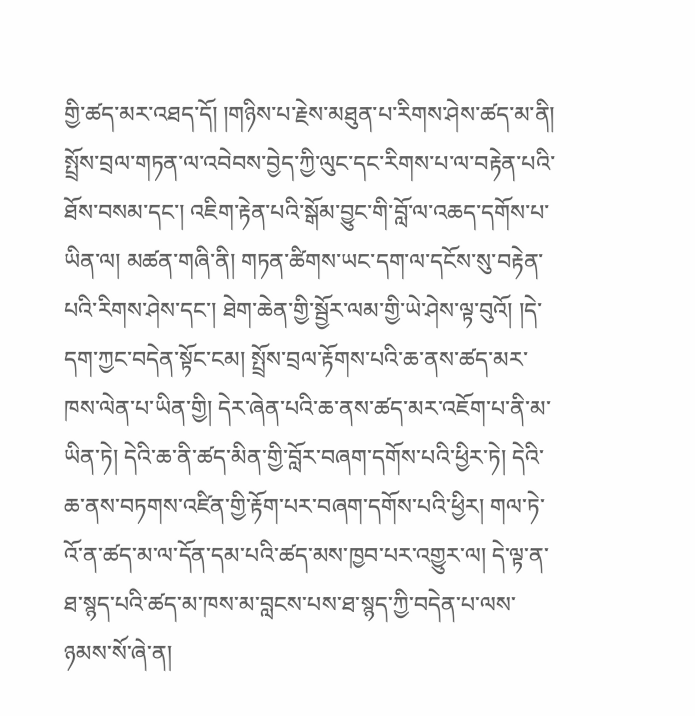གྱི་ཚད་མར་འཐད་དོ། །གཉིས་པ་རྗེས་མཐུན་པ་རིགས་ཤེས་ཚད་མ་ནི། སྤྲོས་བྲལ་གཏན་ལ་འབེབས་བྱེད་ཀྱི་ལུང་དང་རིགས་པ་ལ་བརྟེན་པའི་ཐོས་བསམ་དང་། འཇིག་རྟེན་པའི་སྒོམ་བྱུང་གི་བློ་ལ་འཆད་དགོས་པ་ཡིན་ལ། མཚན་གཞི་ནི། གཏན་ཚིགས་ཡང་དག་ལ་དངོས་སུ་བརྟེན་པའི་རིགས་ཤེས་དང་། ཐེག་ཆེན་གྱི་སྦྱོར་ལམ་གྱི་ཡེ་ཤེས་ལྟ་བུའོ། །དེ་དག་ཀྱང་བདེན་སྟོང་ངམ། སྤྲོས་བྲལ་རྟོགས་པའི་ཆ་ནས་ཚད་མར་ཁས་ལེན་པ་ཡིན་གྱི། དེར་ཞེན་པའི་ཆ་ནས་ཚད་མར་འཇོག་པ་ནི་མ་ཡིན་ཏེ། དེའི་ཆ་ནི་ཚད་མིན་གྱི་བློར་བཞག་དགོས་པའི་ཕྱིར་ཏེ། དེའི་ཆ་ནས་བཏགས་འཛིན་གྱི་རྟོག་པར་བཞག་དགོས་པའི་ཕྱིར། གལ་ཏེ་འོ་ན་ཚད་མ་ལ་དོན་དམ་པའི་ཚད་མས་ཁྱབ་པར་འགྱུར་ལ། དེ་ལྟ་ན་ཐ་སྙད་པའི་ཚད་མ་ཁས་མ་བླངས་པས་ཐ་སྙད་ཀྱི་བདེན་པ་ལས་ཉམས་སོ་ཞེ་ན།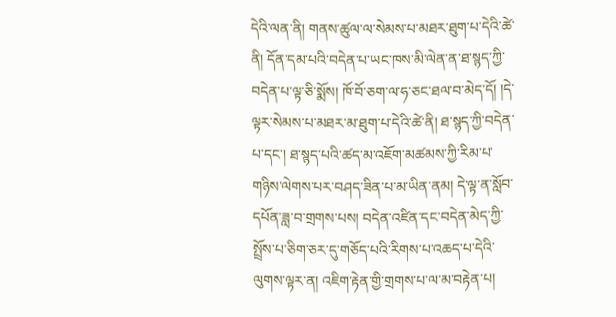དེའི་ལན་ནི། གནས་ཚུལ་ལ་སེམས་པ་མཐར་ཐུག་པ་དེའི་ཚེ་ནི། དོན་དམ་པའི་བདེན་པ་ཡང་ཁས་མི་ལེན་ན་ཐ་སྙད་ཀྱི་བདེན་པ་ལྟ་ཅི་སྨོས། ཁོ་བོ་ཅག་ལ་ཧ་ཅང་ཐལ་བ་མེད་དོ། །དེ་ལྟར་སེམས་པ་མཐར་མ་ཐུག་པ་དེའི་ཚེ་ནི། ཐ་སྙད་ཀྱི་བདེན་པ་དང་། ཐ་སྙད་པའི་ཚད་མ་འཇོག་མཚམས་ཀྱི་རིམ་པ་གཉིས་ལེགས་པར་བཤད་ཟིན་པ་མ་ཡིན་ནམ། དེ་ལྟ་ན་སློབ་དཔོན་ཟླ་བ་གྲགས་པས། བདེན་འཛིན་དང་བདེན་མེད་ཀྱི་སྤྲོས་པ་ཅིག་ཅར་དུ་གཅོད་པའི་རིགས་པ་འཆད་པ་དེའི་ལུགས་ལྟར་ན། འཇིག་རྟེན་གྱི་གྲགས་པ་ལ་མ་བརྟེན་པ།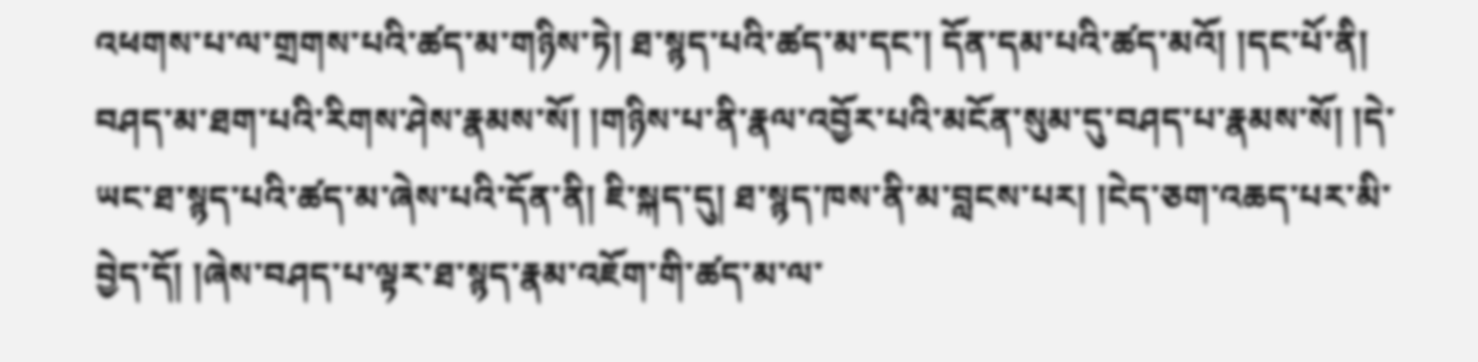འཕགས་པ་ལ་གྲགས་པའི་ཚད་མ་གཉིས་ཏེ། ཐ་སྙད་པའི་ཚད་མ་དང་། དོན་དམ་པའི་ཚད་མའོ། །དང་པོ་ནི། བཤད་མ་ཐག་པའི་རིགས་ཤེས་རྣམས་སོ། །གཉིས་པ་ནི་རྣལ་འབྱོར་པའི་མངོན་སུམ་དུ་བཤད་པ་རྣམས་སོ། །དེ་ཡང་ཐ་སྙད་པའི་ཚད་མ་ཞེས་པའི་དོན་ནི། ཇི་སྐད་དུ། ཐ་སྙད་ཁས་ནི་མ་བླངས་པར། །ངེད་ཅག་འཆད་པར་མི་བྱེད་དོ། །ཞེས་བཤད་པ་ལྟར་ཐ་སྙད་རྣམ་འཇོག་གི་ཚད་མ་ལ་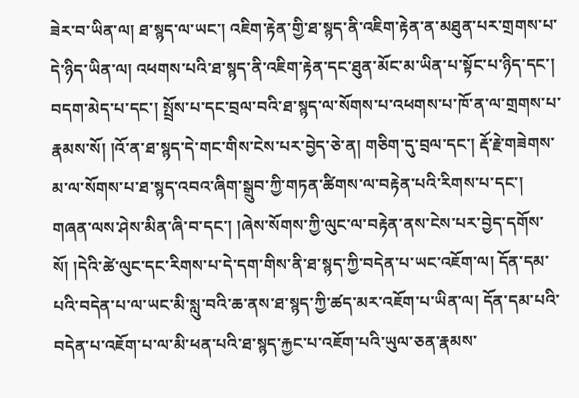ཟེར་བ་ཡིན་ལ། ཐ་སྙད་ལ་ཡང་། འཇིག་རྟེན་གྱི་ཐ་སྙད་ནི་འཇིག་རྟེན་ན་མཐུན་པར་གྲགས་པ་དེ་ཉིད་ཡིན་ལ། འཕགས་པའི་ཐ་སྙད་ནི་འཇིག་རྟེན་དང་ཐུན་མོང་མ་ཡིན་པ་སྟོང་པ་ཉིད་དང་། བདག་མེད་པ་དང་། སྤྲོས་པ་དང་བྲལ་བའི་ཐ་སྙད་ལ་སོགས་པ་འཕགས་པ་ཁོ་ན་ལ་གྲགས་པ་རྣམས་སོ། །འོ་ན་ཐ་སྙད་དེ་གང་གིས་ངེས་པར་བྱེད་ཅེ་ན། གཅིག་དུ་བྲལ་དང་། རྡོ་རྗེ་གཟེགས་མ་ལ་སོགས་པ་ཐ་སྙད་འབའ་ཞིག་སྒྲུབ་ཀྱི་གཏན་ཚིགས་ལ་བརྟེན་པའི་རིགས་པ་དང་། གཞན་ལས་ཤེས་མིན་ཞི་བ་དང་། །ཞེས་སོགས་ཀྱི་ལུང་ལ་བརྟེན་ནས་ངེས་པར་བྱེད་དགོས་སོ། །དེའི་ཚེ་ལུང་དང་རིགས་པ་དེ་དག་གིས་ནི་ཐ་སྙད་ཀྱི་བདེན་པ་ཡང་འཇོག་ལ། དོན་དམ་པའི་བདེན་པ་ལ་ཡང་མི་སླུ་བའི་ཆ་ནས་ཐ་སྙད་ཀྱི་ཚད་མར་འཇོག་པ་ཡིན་ལ། དོན་དམ་པའི་བདེན་པ་འཇོག་པ་ལ་མི་ཕན་པའི་ཐ་སྙད་རྐྱང་པ་འཇོག་པའི་ཡུལ་ཅན་རྣམས་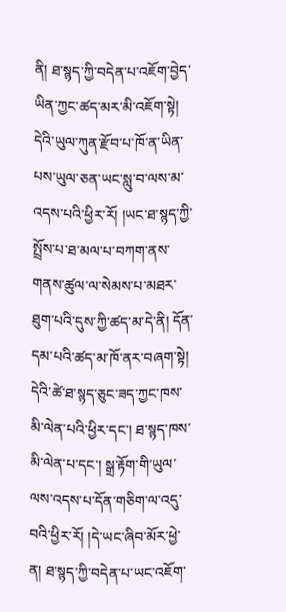ནི། ཐ་སྙད་ཀྱི་བདེན་པ་འཇོག་བྱེད་ཡིན་ཀྱང་ཚད་མར་མི་འཇོག་སྟེ། དེའི་ཡུལ་ཀུན་རྫོབ་པ་ཁོ་ན་ཡིན་པས་ཡུལ་ཅན་ཡང་སླུ་བ་ལས་མ་འདས་པའི་ཕྱིར་རོ། །ཡང་ཐ་སྙད་ཀྱི་སྤྲོས་པ་ཐ་མལ་པ་བཀག་ནས་གནས་ཚུལ་ལ་སེམས་པ་མཐར་ཐུག་པའི་དུས་ཀྱི་ཚད་མ་དེ་ནི། དོན་དམ་པའི་ཚད་མ་ཁོ་ནར་བཞག་སྟེ། དེའི་ཚེ་ཐ་སྙད་ཅུང་ཟད་ཀྱང་ཁས་མི་ལེན་པའི་ཕྱིར་དང་། ཐ་སྙད་ཁས་མི་ལེན་པ་དང་། སྒྲ་རྟོག་གི་ཡུལ་ལས་འདས་པ་དོན་གཅིག་ལ་འདུ་བའི་ཕྱིར་རོ། །དེ་ཡང་ཞིབ་མོར་ཕྱེ་ན། ཐ་སྙད་ཀྱི་བདེན་པ་ཡང་འཇོག་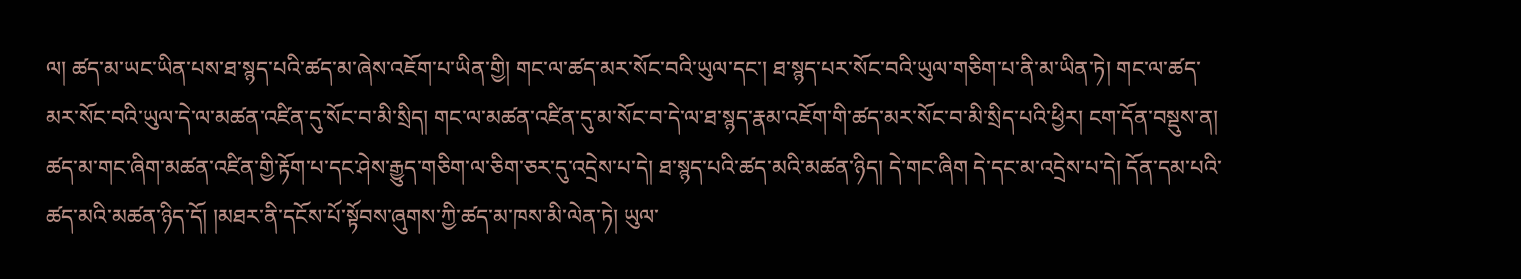ལ། ཚད་མ་ཡང་ཡིན་པས་ཐ་སྙད་པའི་ཚད་མ་ཞེས་འཇོག་པ་ཡིན་གྱི། གང་ལ་ཚད་མར་སོང་བའི་ཡུལ་དང་། ཐ་སྙད་པར་སོང་བའི་ཡུལ་གཅིག་པ་ནི་མ་ཡིན་ཏེ། གང་ལ་ཚད་མར་སོང་བའི་ཡུལ་དེ་ལ་མཚན་འཛིན་དུ་སོང་བ་མི་སྲིད། གང་ལ་མཚན་འཛིན་དུ་མ་སོང་བ་དེ་ལ་ཐ་སྙད་རྣམ་འཇོག་གི་ཚད་མར་སོང་བ་མི་སྲིད་པའི་ཕྱིར། ངག་དོན་བསྡུས་ན། ཚད་མ་གང་ཞིག་མཚན་འཛིན་གྱི་རྟོག་པ་དང་ཤེས་རྒྱུད་གཅིག་ལ་ཅིག་ཅར་དུ་འདྲེས་པ་དེ། ཐ་སྙད་པའི་ཚད་མའི་མཚན་ཉིད། དེ་གང་ཞིག དེ་དང་མ་འདྲེས་པ་དེ། དོན་དམ་པའི་ཚད་མའི་མཚན་ཉིད་དོ། །མཐར་ནི་དངོས་པོ་སྟོབས་ཞུགས་ཀྱི་ཚད་མ་ཁས་མི་ལེན་ཏེ། ཡུལ་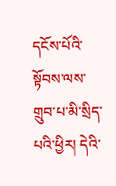དངོས་པོའི་སྟོབས་ལས་གྲུབ་པ་མི་སྲིད་པའི་ཕྱིར། དེའི་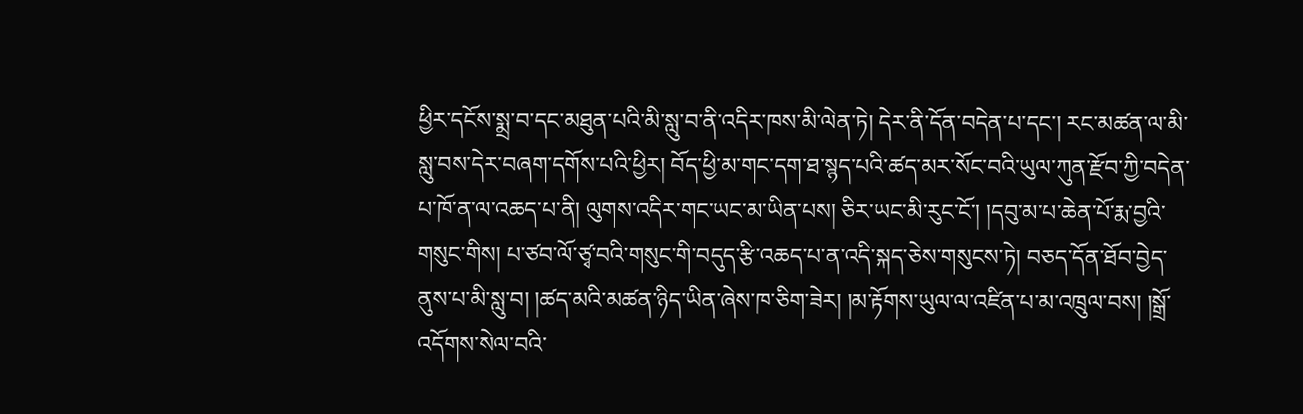ཕྱིར་དངོས་སྨྲ་བ་དང་མཐུན་པའི་མི་སླུ་བ་ནི་འདིར་ཁས་མི་ལེན་ཏེ། དེར་ནི་དོན་བདེན་པ་དང་། རང་མཚན་ལ་མི་སླུ་བས་དེར་བཞག་དགོས་པའི་ཕྱིར། བོད་ཕྱི་མ་གང་དག་ཐ་སྙད་པའི་ཚད་མར་སོང་བའི་ཡུལ་ཀུན་རྫོབ་ཀྱི་བདེན་པ་ཁོ་ན་ལ་འཆད་པ་ནི། ལུགས་འདིར་གང་ཡང་མ་ཡིན་པས། ཅིར་ཡང་མི་རུང་ངོ་། །དབུ་མ་པ་ཆེན་པོ་རྨ་བྱའི་གསུང་གིས། པ་ཙབ་ལོ་ཙྭ་བའི་གསུང་གི་བདུད་རྩི་འཆད་པ་ན་འདི་སྐད་ཅེས་གསུངས་ཏེ། བཅད་དོན་ཐོབ་བྱེད་ནུས་པ་མི་སླུ་བ། །ཚད་མའི་མཚན་ཉིད་ཡིན་ཞེས་ཁ་ཅིག་ཟེར། །མ་རྟོགས་ཡུལ་ལ་འཛིན་པ་མ་འཁྲུལ་བས། །སྒྲོ་འདོགས་སེལ་བའི་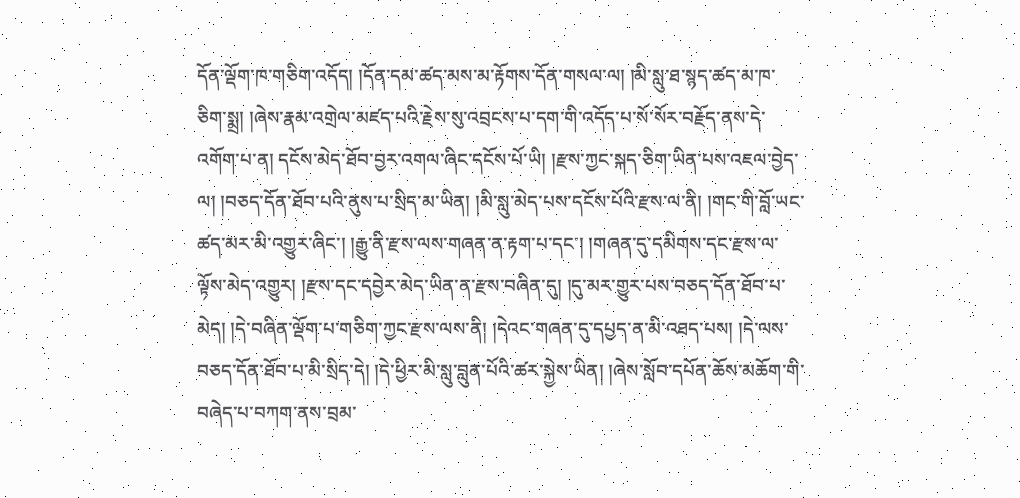དོན་ལྡོག་ཁ་གཅིག་འདོད། །དོན་དམ་ཚད་མས་མ་རྟོགས་དོན་གསལ་ལ། །མི་སླུ་ཐ་སྙད་ཚད་མ་ཁ་ཅིག་སྨྲ། །ཞེས་རྣམ་འགྲེལ་མཛད་པའི་རྗེས་སུ་འབྲངས་པ་དག་གི་འདོད་པ་སོ་སོར་བརྗོད་ནས་དེ་འགོག་པ་ན། དངོས་མེད་ཐོབ་བྱར་འགལ་ཞིང་དངོས་པོ་ཡི། །རྫས་ཀྱང་སྐད་ཅིག་ཡིན་པས་འཇལ་བྱེད་ལ། །བཅད་དོན་ཐོབ་པའི་ནུས་པ་སྲིད་མ་ཡིན། །མི་སླུ་མེད་པས་དངོས་པོའི་རྫས་ལ་ནི། །གང་གི་བློ་ཡང་ཚད་མར་མི་འགྱུར་ཞིང་། །རྒྱུ་ནི་རྫས་ལས་གཞན་ན་རྟག་པ་དང་། །གཞན་དུ་དམིགས་དང་རྫས་ལ་ལྟོས་མེད་འགྱུར། །རྫས་དང་དབྱེར་མེད་ཡིན་ན་རྫས་བཞིན་དུ། །དུ་མར་གྱུར་པས་བཅད་དོན་ཐོབ་པ་མེད། །དེ་བཞིན་ལྡོག་པ་གཅིག་ཀྱང་རྫས་ལས་ནི། །དེའང་གཞན་དུ་དཔྱད་ན་མི་འཐད་པས། །དེ་ལས་བཅད་དོན་ཐོབ་པ་མི་སྲིད་དེ། །དེ་ཕྱིར་མི་སླུ་བླུན་པོའི་ཚར་སྐྱེས་ཡིན། །ཞེས་སློབ་དཔོན་ཆོས་མཆོག་གི་བཞེད་པ་བཀག་ནས་བྲམ་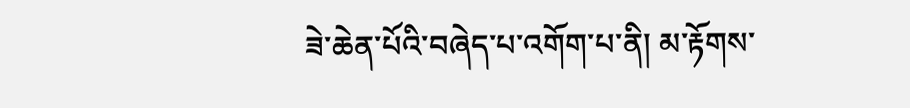ཟེ་ཆེན་པོའི་བཞེད་པ་འགོག་པ་ནི། མ་རྟོགས་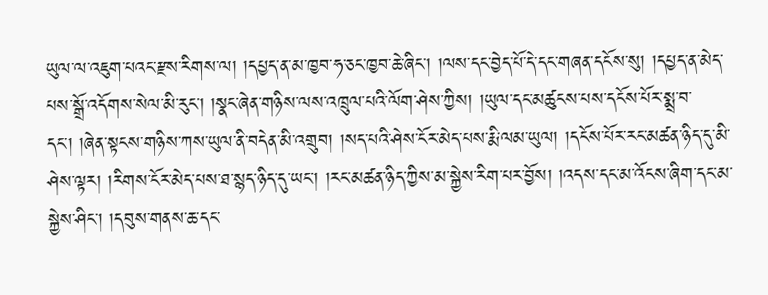ཡུལ་ལ་འཇུག་པའང་རྫས་རིགས་ལ། །དཔྱད་ན་མ་ཁྱབ་ཧ་ཅང་ཁྱབ་ཆེ་ཞིང་། །ལས་དང་བྱེད་པོ་དེ་དང་གཞན་དངོས་སུ། །དཔྱད་ན་མེད་པས་སྒྲོ་འདོགས་སེལ་མི་རུང་། །སྣང་ཞེན་གཉིས་ལས་འཁྲུལ་པའི་ལོག་ཤེས་ཀྱིས། །ཡུལ་དང་མཚུངས་པས་དངོས་པོར་སྨྲ་བ་དང་། །ཞེན་སྟངས་གཉིས་ཀས་ཡུལ་ནི་བདེན་མི་འགྲུབ། །སད་པའི་ཤེས་ངོར་མེད་པས་རྨི་ལམ་ཡུལ། །དངོས་པོར་རང་མཚན་ཉིད་དུ་མི་ཤེས་ལྟར། །རིགས་ངོར་མེད་པས་ཐ་སྙད་ཉིད་དུ་ཡང་། །རང་མཚན་ཉིད་ཀྱིས་མ་སྐྱེས་རིག་པར་བྱོས། །འདས་དང་མ་འོངས་ཞིག་དང་མ་སྐྱེས་ཤིང་། །དབུས་གནས་ཆ་དང་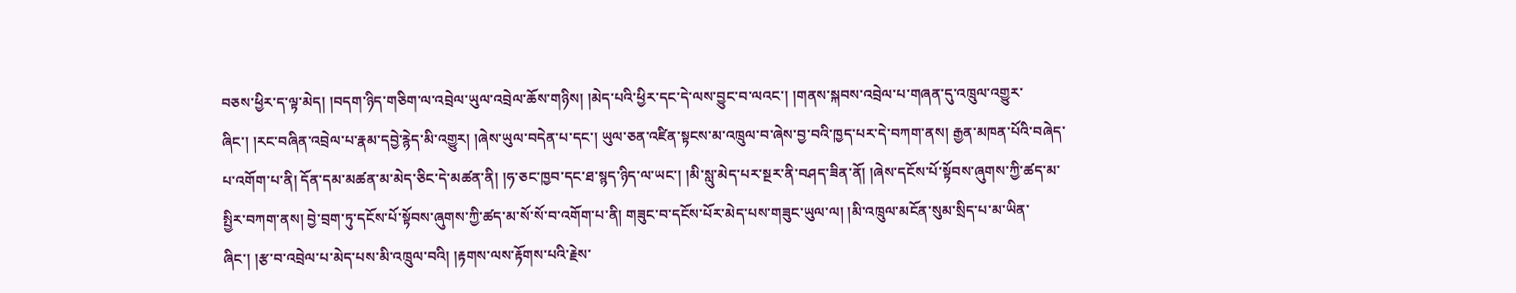བཅས་ཕྱིར་ད་ལྟ་མེད། །བདག་ཉིད་གཅིག་ལ་འབྲེལ་ཡུལ་འབྲེལ་ཆོས་གཉིས། །མེད་པའི་ཕྱིར་དང་དེ་ལས་བྱུང་བ་ལའང་། །གནས་སྐབས་འབྲེལ་པ་གཞན་དུ་འཁྲུལ་འགྱུར་ཞིང་། །རང་བཞིན་འབྲེལ་པ་རྣམ་དབྱེ་རྙེད་མི་འགྱུར། །ཞེས་ཡུལ་བདེན་པ་དང་། ཡུལ་ཅན་འཛིན་སྟངས་མ་འཁྲུལ་བ་ཞེས་བྱ་བའི་ཁྱད་པར་དེ་བཀག་ནས། རྒྱན་མཁན་པོའི་བཞེད་པ་འགོག་པ་ནི། དོན་དམ་མཚན་མ་མེད་ཅིང་དེ་མཚན་ནི། །ཧ་ཅང་ཁྱབ་དང་ཐ་སྙད་ཉིད་ལ་ཡང་། །མི་སླུ་མེད་པར་སྔར་ནི་བཤད་ཟིན་ནོ། །ཞེས་དངོས་པོ་སྟོབས་ཞུགས་ཀྱི་ཚད་མ་སྤྱིར་བཀག་ནས། བྱེ་བྲག་ཏུ་དངོས་པོ་སྟོབས་ཞུགས་ཀྱི་ཚད་མ་སོ་སོ་བ་འགོག་པ་ནི། གཟུང་བ་དངོས་པོར་མེད་པས་གཟུང་ཡུལ་ལ། །མི་འཁྲུལ་མངོན་སུམ་སྲིད་པ་མ་ཡིན་ཞིང་། །རྩ་བ་འབྲེལ་པ་མེད་པས་མི་འཁྲུལ་བའི། །རྟགས་ལས་རྟོགས་པའི་རྗེས་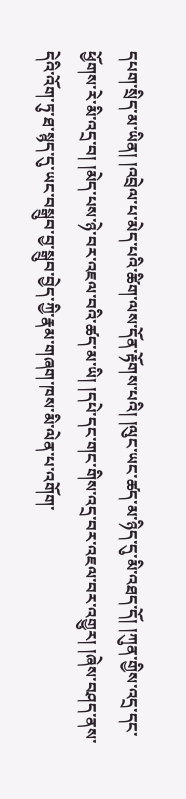དཔག་སྲིད་མ་ཡིན། །འབྲེལ་པ་མེད་པའི་ཚིག་ལས་དོན་རྟོགས་པའི། །ལུང་ཡང་ཚད་མ་ཉིད་དུ་མི་འཐད་དོ། །ཀུན་གྱིས་འདྲ་དང་ཕྱོགས་རེ་མི་འདྲ་བ། །མེད་པས་ཉེ་བར་འཇལ་བའི་ཚད་མ་ཡི། །དཔེ་དང་གང་གིས་འདྲ་བར་འཇལ་བར་འགྱུར། །ཞེས་བཤད་ནས་དེའི་འོག་ཏུ་ཐ་སྙད་དུ་ཡང་བསྒྲུབ་བྱ་སྒྲུབ་བྱེད་ཀྱི་རྣམ་གཞག་ཁས་མི་ལེན་པ་འགོག་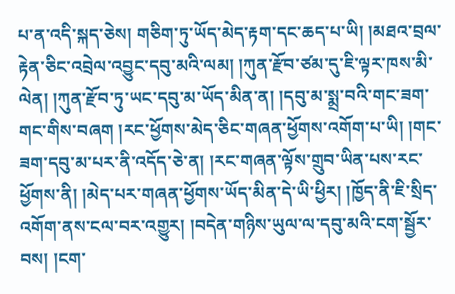པ་ན་འདི་སྐད་ཅེས། གཅིག་ཏུ་ཡོད་མེད་རྟག་དང་ཆད་པ་ཡི། །མཐའ་བྲལ་རྟེན་ཅིང་འབྲེལ་འབྱུང་དབུ་མའི་ལམ། །ཀུན་རྫོབ་ཙམ་དུ་ཇི་ལྟར་ཁས་མི་ལེན། །ཀུན་རྫོབ་ཏུ་ཡང་དབུ་མ་ཡོད་མིན་ན། །དབུ་མ་སྨྲ་བའི་གང་ཟག་གང་གིས་བཞག །རང་ཕྱོགས་མེད་ཅིང་གཞན་ཕྱོགས་འགོག་པ་ཡི། །གང་ཟག་དབུ་མ་པར་ནི་འདོད་ཅེ་ན། །རང་གཞན་ལྟོས་གྲུབ་ཡིན་པས་རང་ཕྱོགས་ནི། །མེད་པར་གཞན་ཕྱོགས་ཡོད་མིན་དེ་ཡི་ཕྱིར། །ཁྱོད་ནི་ཇི་སྲིད་འགོག་ནས་ངལ་བར་འགྱུར། །བདེན་གཉིས་ཡུལ་ལ་དབུ་མའི་ངག་སྦྱོར་བས། །ངག་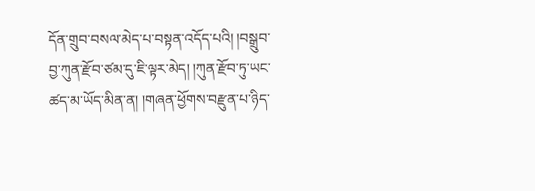དོན་གྲུབ་བསལ་མེད་པ་བསྟན་འདོད་པའི། །བསྒྲུབ་བྱ་ཀུན་རྫོབ་ཙམ་དུ་ཇི་ལྟར་མེད། །ཀུན་རྫོབ་ཏུ་ཡང་ཚད་མ་ཡོད་མིན་ན། །གཞན་ཕྱོགས་བརྫུན་པ་ཉིད་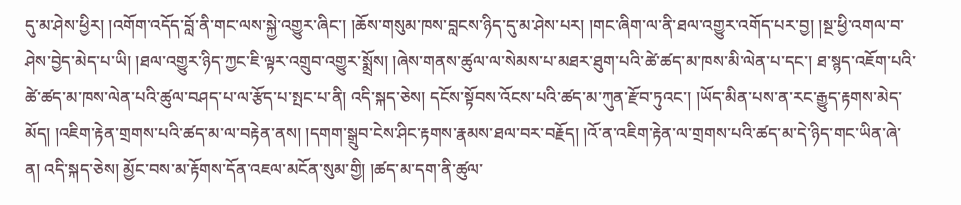དུ་མ་ཤེས་ཕྱིར། །འགོག་འདོད་བློ་ནི་གང་ལས་སྐྱེ་འགྱུར་ཞིང་། །ཆོས་གསུམ་ཁས་བླངས་ཉིད་དུ་མ་ཤེས་པར། །གང་ཞིག་ལ་ནི་ཐལ་འགྱུར་འགོད་པར་བྱ། །སྔ་ཕྱི་འགལ་བ་ཤེས་བྱེད་མེད་པ་ཡི། །ཐལ་འགྱུར་ཉིད་ཀྱང་ཇི་ལྟར་འགྲུབ་འགྱུར་སྨྲོས། །ཞེས་གནས་ཚུལ་ལ་སེམས་པ་མཐར་ཐུག་པའི་ཚེ་ཚད་མ་ཁས་མི་ལེན་པ་དང་། ཐ་སྙད་འཇོག་པའི་ཚེ་ཚད་མ་ཁས་ལེན་པའི་ཚུལ་བཤད་པ་ལ་རྩོད་པ་སྤང་པ་ནི། འདི་སྐད་ཅེས། དངོས་སྟོབས་འོངས་པའི་ཚད་མ་ཀུན་རྫོབ་ཏུའང་། །ཡོད་མིན་པས་ན་རང་རྒྱུད་རྟགས་མེད་མོད། །འཇིག་རྟེན་གྲགས་པའི་ཚད་མ་ལ་བརྟེན་ནས། །དགག་སྒྲུབ་ངེས་ཤིང་རྟགས་རྣམས་ཐལ་བར་བརྗོད། །འོ་ན་འཇིག་རྟེན་ལ་གྲགས་པའི་ཚད་མ་དེ་ཉིད་གང་ཡིན་ཞེ་ན། འདི་སྐད་ཅེས། མྱོང་བས་མ་རྟོགས་དོན་འཇལ་མངོན་སུམ་གྱི། །ཚད་མ་དག་ནི་ཚུལ་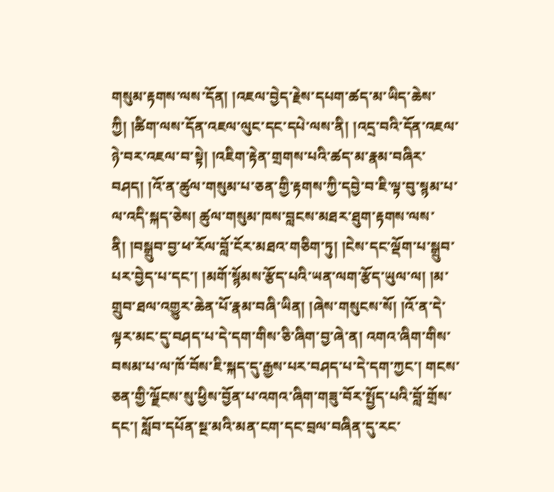གསུམ་རྟགས་ལས་དོན། །འཇལ་བྱེད་རྗེས་དཔག་ཚད་མ་ཡིད་ཆེས་ཀྱི། །ཚིག་ལས་དོན་འཇལ་ལུང་དང་དཔེ་ལས་ནི། །འདྲ་བའི་དོན་འཇལ་ཉེ་བར་འཇལ་བ་སྟེ། །འཇིག་རྟེན་གྲགས་པའི་ཚད་མ་རྣམ་བཞིར་བཤད། །འོ་ན་ཚུལ་གསུམ་པ་ཅན་གྱི་རྟགས་ཀྱི་དབྱེ་བ་ཇི་ལྟ་བུ་སྙམ་པ་ལ་འདི་སྐད་ཅེས། ཚུལ་གསུམ་ཁས་བླངས་མཐར་ཐུག་རྟགས་ལས་ནི། །བསྒྲུབ་བྱ་ཕ་རོལ་བློ་ངོར་མཐའ་གཅིག་ཏུ། །ངེས་དང་ལྡོག་པ་སྒྲུབ་པར་བྱེད་པ་དང་། །མགོ་སྙོམས་རྩོད་པའི་ཡན་ལག་རྩོད་ཡུལ་ལ། །མ་གྲུབ་ཐལ་འགྱུར་ཆེན་པོ་རྣམ་བཞི་ཡིན། །ཞེས་གསུངས་སོ། །འོ་ན་དེ་ལྟར་མང་དུ་བཤད་པ་དེ་དག་གིས་ཅི་ཞིག་བྱ་ཞེ་ན། འགའ་ཞིག་གིས་བསམ་པ་ལ་ཁོ་བོས་ཇི་སྐད་དུ་རྒྱས་པར་བཤད་པ་དེ་དག་ཀྱང་། གངས་ཅན་གྱི་ལྗོངས་སུ་ཕྱིས་བྱོན་པ་འགའ་ཞིག་གཟུ་བོར་སྤྱོད་པའི་བློ་གྲོས་དང་། སློབ་དཔོན་སྔ་མའི་མན་ངག་དང་བྲལ་བཞིན་དུ་རང་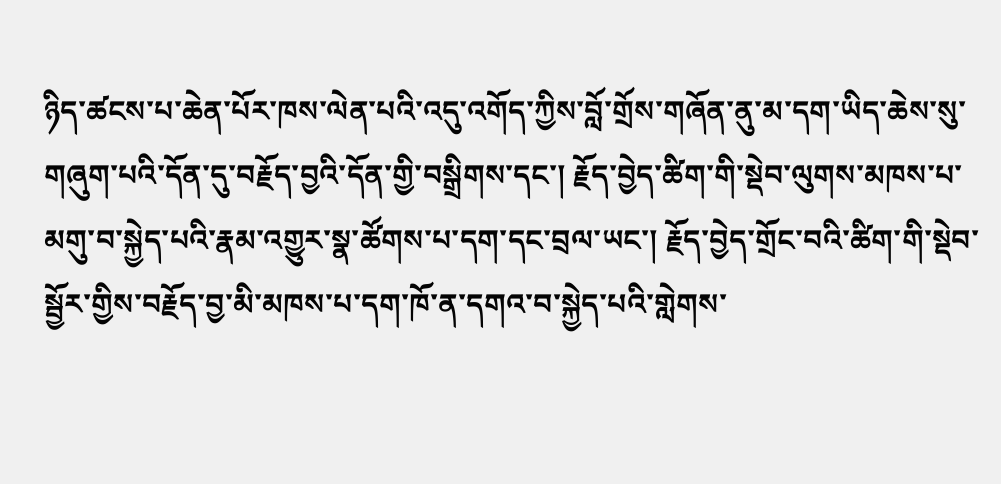ཉིད་ཚངས་པ་ཆེན་པོར་ཁས་ལེན་པའི་འདུ་འགོད་ཀྱིས་བློ་གྲོས་གཞོན་ནུ་མ་དག་ཡིད་ཆེས་སུ་གཞུག་པའི་དོན་དུ་བརྗོད་བྱའི་དོན་གྱི་བསྒྲིགས་དང་། རྗོད་བྱེད་ཚིག་གི་སྡེབ་ལུགས་མཁས་པ་མགུ་བ་སྐྱེད་པའི་རྣམ་འགྱུར་སྣ་ཚོགས་པ་དག་དང་བྲལ་ཡང་། རྗོད་བྱེད་གྲོང་བའི་ཚིག་གི་སྡེབ་སྦྱོར་གྱིས་བརྗོད་བྱ་མི་མཁས་པ་དག་ཁོ་ན་དགའ་བ་སྐྱེད་པའི་གླེགས་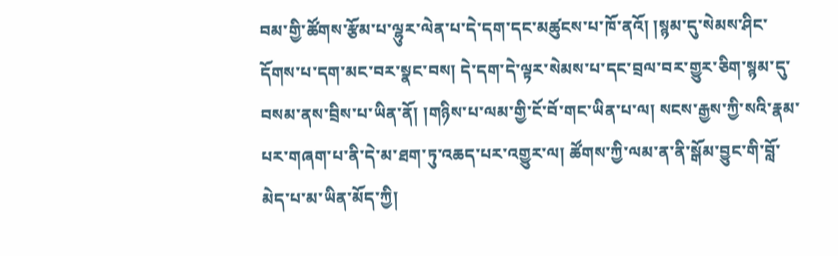བམ་གྱི་ཚོགས་རྩོམ་པ་ལྷུར་ལེན་པ་དེ་དག་དང་མཚུངས་པ་ཁོ་ནའོ། །སྙམ་དུ་སེམས་ཤིང་དོགས་པ་དག་མང་བར་སྣང་བས། དེ་དག་དེ་ལྟར་སེམས་པ་དང་བྲལ་བར་གྱུར་ཅིག་སྙམ་དུ་བསམ་ནས་བྲིས་པ་ཡིན་ནོ། །གཉིས་པ་ལམ་གྱི་ངོ་བོ་གང་ཡིན་པ་ལ། སངས་རྒྱས་ཀྱི་སའི་རྣམ་པར་གཞག་པ་ནི་དེ་མ་ཐག་ཏུ་འཆད་པར་འགྱུར་ལ། ཚོགས་ཀྱི་ལམ་ན་ནི་སྒོམ་བྱུང་གི་བློ་མེད་པ་མ་ཡིན་མོད་ཀྱི།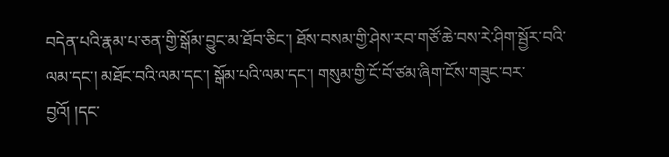བདེན་པའི་རྣམ་པ་ཅན་གྱི་སྒོམ་བྱུང་མ་ཐོབ་ཅིང་། ཐོས་བསམ་གྱི་ཤེས་རབ་གཙོ་ཆེ་བས་རེ་ཤིག་སྦྱོར་བའི་ལམ་དང་། མཐོང་བའི་ལམ་དང་། སྒོམ་པའི་ལམ་དང་། གསུམ་གྱི་ངོ་བོ་ཙམ་ཞིག་ངོས་གཟུང་བར་བྱའོ། །དང་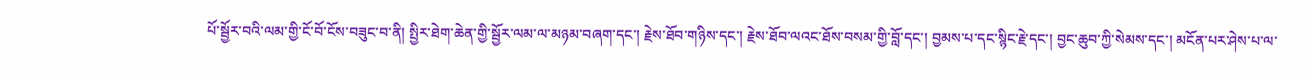པོ་སྦྱོར་བའི་ལམ་གྱི་ངོ་བོ་ངོས་བཟུང་བ་ནི། སྤྱིར་ཐེག་ཆེན་གྱི་སྦྱོར་ལམ་ལ་མཉམ་བཞག་དང་། རྗེས་ཐོབ་གཉིས་དང་། རྗེས་ཐོབ་ལའང་ཐོས་བསམ་གྱི་བློ་དང་། བྱམས་པ་དང་སྙིང་རྗེ་དང་། བྱང་ཆུབ་ཀྱི་སེམས་དང་། མངོན་པར་ཤེས་པ་ལ་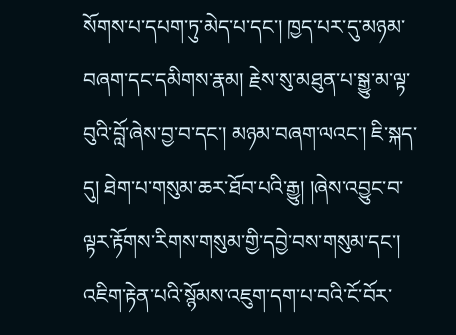སོགས་པ་དཔག་ཏུ་མེད་པ་དང་། ཁྱད་པར་དུ་མཉམ་བཞག་དང་དམིགས་རྣམ། རྗེས་སུ་མཐུན་པ་སྒྱུ་མ་ལྟ་བུའི་བློ་ཞེས་བྱ་བ་དང་། མཉམ་བཞག་ལའང་། ཇི་སྐད་དུ། ཐེག་པ་གསུམ་ཆར་ཐོབ་པའི་རྒྱུ། །ཞེས་འབྱུང་བ་ལྟར་རྟོགས་རིགས་གསུམ་གྱི་དབྱེ་བས་གསུམ་དང་། འཇིག་རྟེན་པའི་སྙོམས་འཇུག་དག་པ་བའི་ངོ་བོར་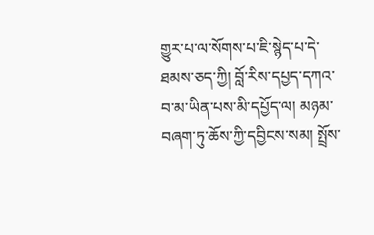གྱུར་པ་ལ་སོགས་པ་ཇི་སྙེད་པ་དེ་ཐམས་ཅད་ཀྱི། བློ་རིས་དཔྱད་དཀའ་བ་མ་ཡིན་པས་མི་དཔྱོད་ལ། མཉམ་བཞག་ཏུ་ཆོས་ཀྱི་དབྱིངས་སམ། སྤྲོས་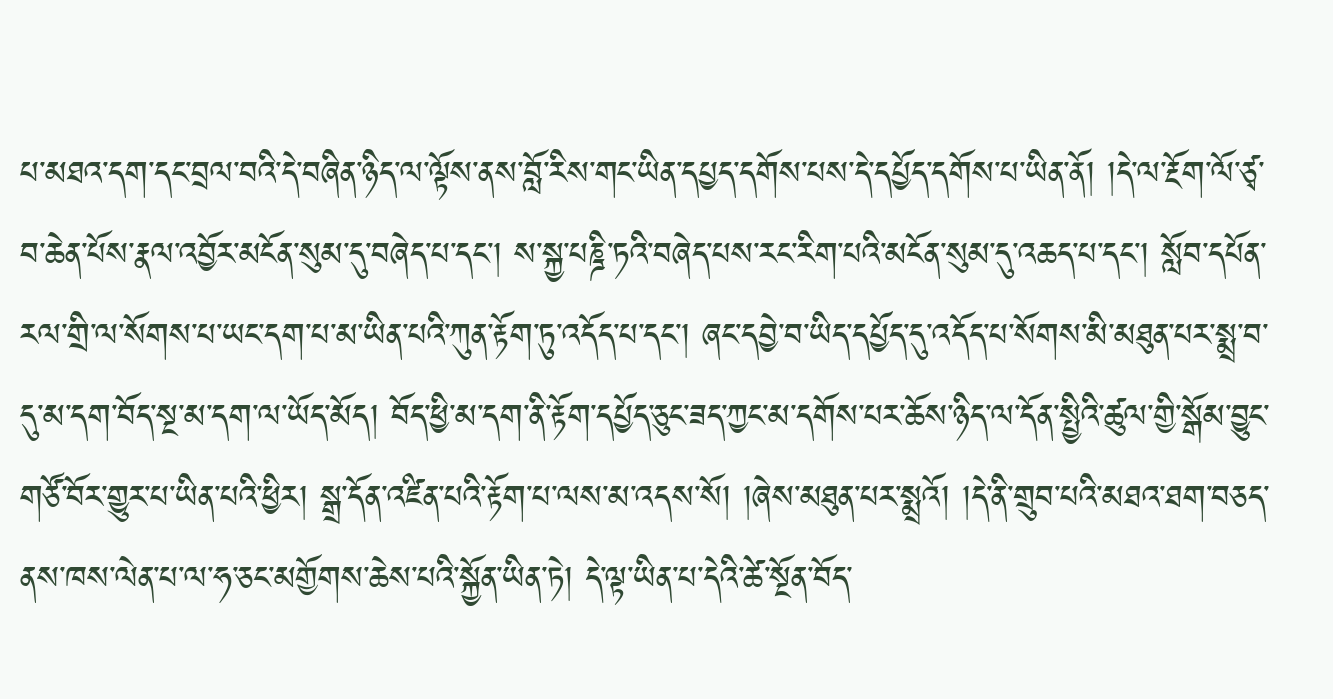པ་མཐའ་དག་དང་བྲལ་བའི་དེ་བཞིན་ཉིད་ལ་ལྟོས་ནས་བློ་རིས་གང་ཡིན་དཔྱད་དགོས་པས་དེ་དཔྱོད་དགོས་པ་ཡིན་ནོ། །དེ་ལ་རྔོག་ལོ་ཙྭ་བ་ཆེན་པོས་རྣལ་འབྱོར་མངོན་སུམ་དུ་བཞེད་པ་དང་། ས་སྐྱ་པཎྜི་ཏའི་བཞེད་པས་རང་རིག་པའི་མངོན་སུམ་དུ་འཆད་པ་དང་། སློབ་དཔོན་རལ་གྲི་ལ་སོགས་པ་ཡང་དག་པ་མ་ཡིན་པའི་ཀུན་རྟོག་ཏུ་འདོད་པ་དང་། ཞང་དབྱེ་བ་ཡིད་དཔྱོད་དུ་འདོད་པ་སོགས་མི་མཐུན་པར་སྨྲ་བ་དུ་མ་དག་བོད་སྔ་མ་དག་ལ་ཡོད་མོད། བོད་ཕྱི་མ་དག་ནི་རྟོག་དཔྱོད་ཅུང་ཟད་ཀྱང་མ་དགོས་པར་ཆོས་ཉིད་ལ་དོན་སྤྱིའི་ཚུལ་གྱི་སྒོམ་བྱུང་གཙོ་བོར་གྱུར་པ་ཡིན་པའི་ཕྱིར། སྒྲ་དོན་འཛིན་པའི་རྟོག་པ་ལས་མ་འདས་སོ། །ཞེས་མཐུན་པར་སྨྲའོ། །དེ་ནི་གྲུབ་པའི་མཐའ་ཐག་བཅད་ནས་ཁས་ལེན་པ་ལ་ཧ་ཅང་མགྱོགས་ཆེས་པའི་སྐྱོན་ཡིན་ཏེ། དེ་ལྟ་ཡིན་པ་དེའི་ཚེ་སྔོན་བོད་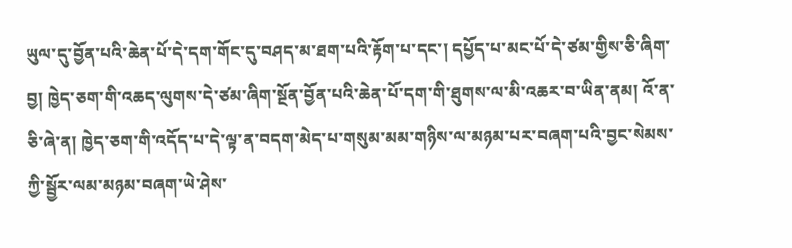ཡུལ་དུ་བྱོན་པའི་ཆེན་པོ་དེ་དག་གོང་དུ་བཤད་མ་ཐག་པའི་རྟོག་པ་དང་། དཔྱོད་པ་མང་པོ་དེ་ཙམ་གྱིས་ཅི་ཞིག་བྱ། ཁྱེད་ཅག་གི་འཆད་ལུགས་དེ་ཙམ་ཞིག་སྔོན་བྱོན་པའི་ཆེན་པོ་དག་གི་ཐུགས་ལ་མི་འཆར་བ་ཡིན་ནམ། འོ་ན་ཅི་ཞེ་ན། ཁྱེད་ཅག་གི་འདོད་པ་དེ་ལྟ་ན་བདག་མེད་པ་གསུམ་མམ་གཉིས་ལ་མཉམ་པར་བཞག་པའི་བྱང་སེམས་ཀྱི་སྦྱོར་ལམ་མཉམ་བཞག་ཡེ་ཤེས་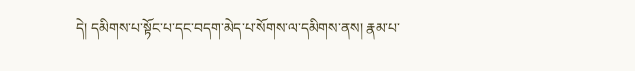དེ། དམིགས་པ་སྟོང་པ་དང་བདག་མེད་པ་སོགས་ལ་དམིགས་ནས། རྣམ་པ་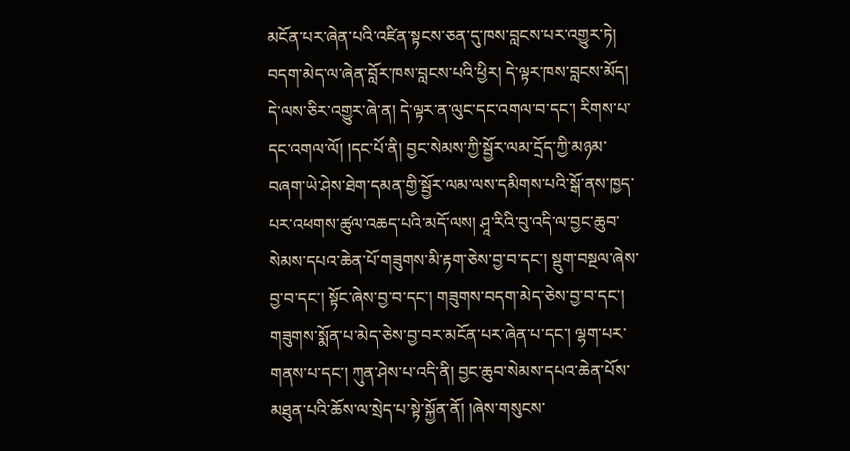མངོན་པར་ཞེན་པའི་འཛིན་སྟངས་ཅན་དུ་ཁས་བླངས་པར་འགྱུར་ཏེ། བདག་མེད་ལ་ཞེན་བློར་ཁས་བླངས་པའི་ཕྱིར། དེ་ལྟར་ཁས་བླངས་མོད། དེ་ལས་ཅིར་འགྱུར་ཞེ་ན། དེ་ལྟར་ན་ལུང་དང་འགལ་བ་དང་། རིགས་པ་དང་འགལ་ལོ། །དང་པོ་ནི། བྱང་སེམས་ཀྱི་སྦྱོར་ལམ་དྲོད་ཀྱི་མཉམ་བཞག་ཡེ་ཤེས་ཐེག་དམན་གྱི་སྦྱོར་ལམ་ལས་དམིགས་པའི་སྒོ་ནས་ཁྱད་པར་འཕགས་ཚུལ་འཆད་པའི་མདོ་ལས། ཤཱ་རིའི་བུ་འདི་ལ་བྱང་ཆུབ་སེམས་དཔའ་ཆེན་པོ་གཟུགས་མི་རྟག་ཅེས་བྱ་བ་དང་། སྡུག་བསྔལ་ཞེས་བྱ་བ་དང་། སྟོང་ཞེས་བྱ་བ་དང་། གཟུགས་བདག་མེད་ཅེས་བྱ་བ་དང་། གཟུགས་སྨོན་པ་མེད་ཅེས་བྱ་བར་མངོན་པར་ཞེན་པ་དང་། ལྷག་པར་གནས་པ་དང་། ཀུན་ཤེས་པ་འདི་ནི། བྱང་ཆུབ་སེམས་དཔའ་ཆེན་པོས་མཐུན་པའི་ཆོས་ལ་སྲེད་པ་སྟེ་སྐྱོན་ནོ། །ཞེས་གསུངས་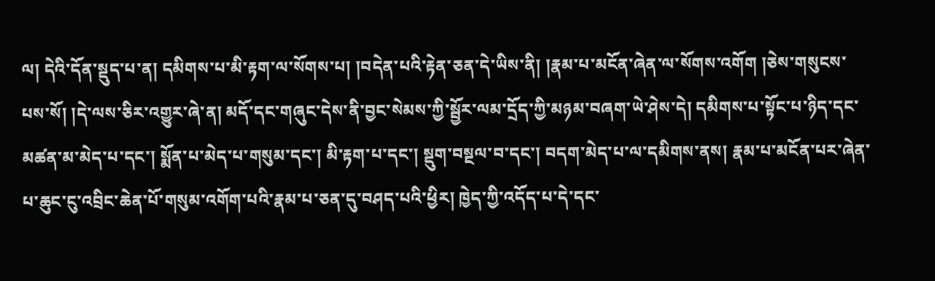ལ། དེའི་དོན་སྡུད་པ་ན། དམིགས་པ་མི་རྟག་ལ་སོགས་པ། །བདེན་པའི་རྟེན་ཅན་དེ་ཡིས་ནི། །རྣམ་པ་མངོན་ཞེན་ལ་སོགས་འགོག །ཅེས་གསུངས་པས་སོ། །དེ་ལས་ཅིར་འགྱུར་ཞེ་ན། མདོ་དང་གཞུང་དེས་ནི་བྱང་སེམས་ཀྱི་སྦྱོར་ལམ་དྲོད་ཀྱི་མཉམ་བཞག་ཡེ་ཤེས་དེ། དམིགས་པ་སྟོང་པ་ཉིད་དང་མཚན་མ་མེད་པ་དང་། སྨོན་པ་མེད་པ་གསུམ་དང་། མི་རྟག་པ་དང་། སྡུག་བསྔལ་བ་དང་། བདག་མེད་པ་ལ་དམིགས་ནས། རྣམ་པ་མངོན་པར་ཞེན་པ་ཆུང་ངུ་འབྲིང་ཆེན་པོ་གསུམ་འགོག་པའི་རྣམ་པ་ཅན་དུ་བཤད་པའི་ཕྱིར། ཁྱེད་ཀྱི་འདོད་པ་དེ་དང་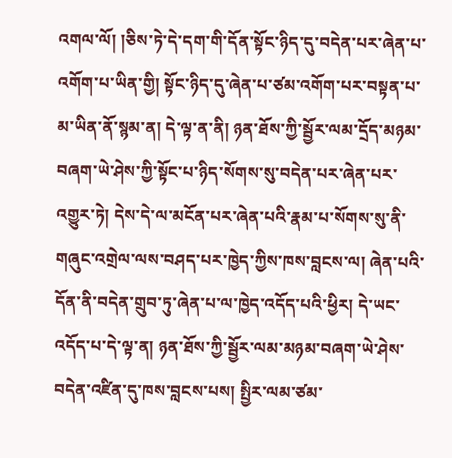འགལ་ལོ། །ཅིས་ཏེ་དེ་དག་གི་དོན་སྟོང་ཉིད་དུ་བདེན་པར་ཞེན་པ་འགོག་པ་ཡིན་གྱི། སྟོང་ཉིད་དུ་ཞེན་པ་ཙམ་འགོག་པར་བསྟན་པ་མ་ཡིན་ནོ་སྙམ་ན། དེ་ལྟ་ན་ནི། ཉན་ཐོས་ཀྱི་སྦྱོར་ལམ་དྲོད་མཉམ་བཞག་ཡེ་ཤེས་ཀྱི་སྟོང་པ་ཉིད་སོགས་སུ་བདེན་པར་ཞེན་པར་འགྱུར་ཏེ། དེས་དེ་ལ་མངོན་པར་ཞེན་པའི་རྣམ་པ་སོགས་སུ་ནི་གཞུང་འགྲེལ་ལས་བཤད་པར་ཁྱེད་ཀྱིས་ཁས་བླངས་ལ། ཞེན་པའི་དོན་ནི་བདེན་གྲུབ་ཏུ་ཞེན་པ་ལ་ཁྱེད་འདོད་པའི་ཕྱིར། དེ་ཡང་འདོད་པ་དེ་ལྟ་ན། ཉན་ཐོས་ཀྱི་སྦྱོར་ལམ་མཉམ་བཞག་ཡེ་ཤེས་བདེན་འཛིན་དུ་ཁས་བླངས་པས། སྤྱིར་ལམ་ཙམ་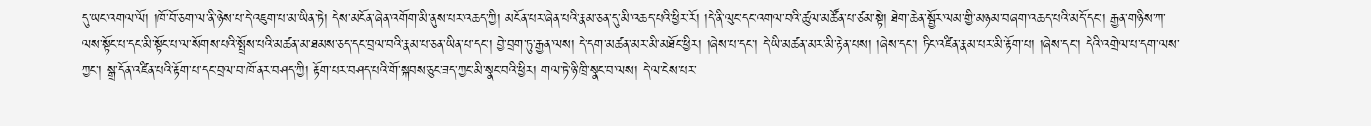དུ་ཡང་འགལ་ལོ། །ཁོ་བོ་ཅག་ལ་ནི་ཉེས་པ་དེ་འཇུག་པ་མ་ཡིན་ཏེ། དེས་མངོན་ཞེན་འགོག་མི་ནུས་པར་འཆད་ཀྱི། མངོན་པར་ཞེན་པའི་རྣམ་ཅན་དུ་མི་འཆད་པའི་ཕྱིར་རོ། །དེ་ནི་ལུང་དང་འགལ་བའི་ཚུལ་མཚོན་པ་ཙམ་སྟེ། ཐེག་ཆེན་སྦྱོར་ལམ་གྱི་མཉམ་བཞག་འཆད་པའི་མདོ་དང་། རྒྱན་གཉིས་ཀ་ལས་སྟོང་པ་དང་མི་སྟོང་པ་ལ་སོགས་པའི་སྤྲོས་པའི་མཚན་མ་ཐམས་ཅད་དང་བྲལ་བའི་རྣམ་པ་ཅན་ཡིན་པ་དང་། བྱེ་བྲག་ཏུ་རྒྱན་ལས། དེ་དག་མཚན་མར་མི་མཐོང་ཕྱིར། །ཞེས་པ་དང་། དེ་ཡི་མཚན་མར་མི་རྟེན་པས། །ཞེས་དང་། ཏིང་འཛིན་རྣམ་པར་མི་རྟོག་པ། །ཞེས་དང་། དེའི་འགྲེལ་པ་དག་ལས་ཀྱང་། སྒྲ་དོན་འཛིན་པའི་རྟོག་པ་དང་བྲལ་བ་ཁོ་ནར་བཤད་ཀྱི། རྟོག་པར་བཤད་པའི་གོ་སྐབས་ཅུང་ཟད་ཀྱང་མི་སྣང་བའི་ཕྱིར། གལ་ཏེ་ཉི་ཁྲི་སྣང་བ་ལས། དེ་ལ་ངེས་པར་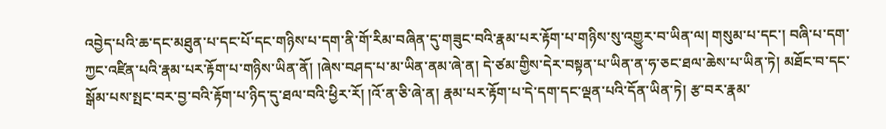འབྱེད་པའི་ཆ་དང་མཐུན་པ་དང་པོ་དང་གཉིས་པ་དག་ནི་གོ་རིམ་བཞིན་དུ་གཟུང་བའི་རྣམ་པར་རྟོག་པ་གཉིས་སུ་འགྱུར་བ་ཡིན་ལ། གསུམ་པ་དང་། བཞི་པ་དག་ཀྱང་འཛིན་པའི་རྣམ་པར་རྟོག་པ་གཉིས་ཡིན་ནོ། །ཞེས་བཤད་པ་མ་ཡིན་ནམ་ཞེ་ན། དེ་ཙམ་གྱིས་དེར་བསྟན་པ་ཡིན་ན་ཧ་ཅང་ཐལ་ཆེས་པ་ཡིན་ཏེ། མཐོང་བ་དང་སྒོམ་པས་སྤང་བར་བྱ་བའི་རྟོག་པ་ཉིད་དུ་ཐལ་བའི་ཕྱིར་རོ། །འོ་ན་ཅི་ཞེ་ན། རྣམ་པར་རྟོག་པ་དེ་དག་དང་ལྡན་པའི་དོན་ཡིན་ཏེ། རྩ་བར་རྣམ་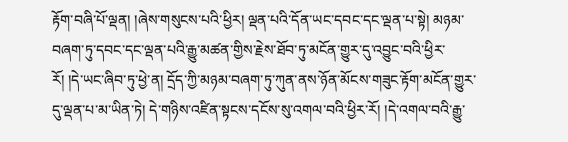རྟོག་བཞི་པོ་ལྡན། །ཞེས་གསུངས་པའི་ཕྱིར། ལྡན་པའི་དོན་ཡང་དབང་དང་ལྡན་པ་སྟེ། མཉམ་བཞག་ཏུ་དབང་དང་ལྡན་པའི་རྒྱུ་མཚན་གྱིས་རྗེས་ཐོབ་ཏུ་མངོན་གྱུར་དུ་འབྱུང་བའི་ཕྱིར་རོ། །དེ་ཡང་ཞིབ་ཏུ་ཕྱེ་ན། དྲོད་ཀྱི་མཉམ་བཞག་ཏུ་ཀུན་ནས་ཉོན་མོངས་གཟུང་རྟོག་མངོན་གྱུར་དུ་ལྡན་པ་མ་ཡིན་ཏེ། དེ་གཉིས་འཛིན་སྟངས་དངོས་སུ་འགལ་བའི་ཕྱིར་རོ། །དེ་འགལ་བའི་རྒྱུ་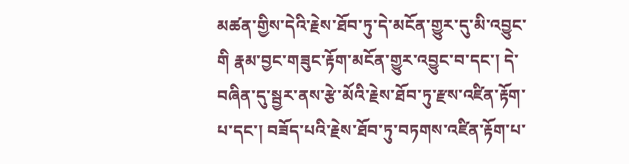མཚན་གྱིས་དེའི་རྗེས་ཐོབ་ཏུ་དེ་མངོན་གྱུར་དུ་མི་འབྱུང་གི རྣམ་བྱང་གཟུང་རྟོག་མངོན་གྱུར་འབྱུང་བ་དང་། དེ་བཞིན་དུ་སྦྱར་ནས་རྩེ་མོའི་རྗེས་ཐོབ་ཏུ་རྫས་འཛིན་རྟོག་པ་དང་། བཟོད་པའི་རྗེས་ཐོབ་ཏུ་བཏགས་འཛིན་རྟོག་པ་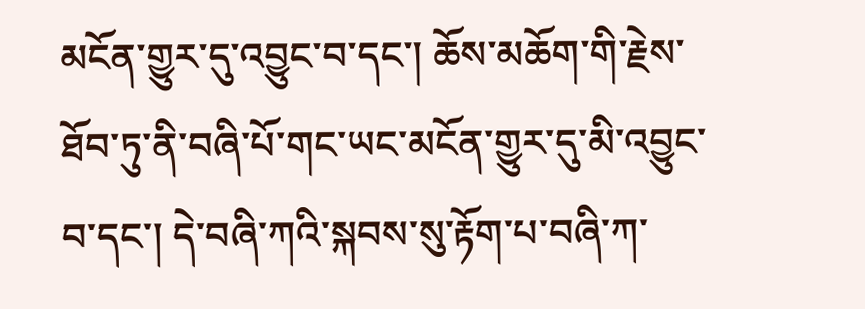མངོན་གྱུར་དུ་འབྱུང་བ་དང་། ཆོས་མཆོག་གི་རྗེས་ཐོབ་ཏུ་ནི་བཞི་པོ་གང་ཡང་མངོན་གྱུར་དུ་མི་འབྱུང་བ་དང་། དེ་བཞི་ཀའི་སྐབས་སུ་རྟོག་པ་བཞི་ཀ་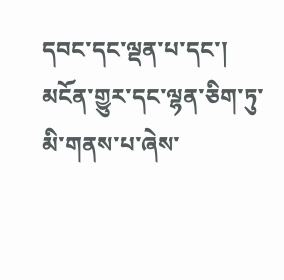དབང་དང་ལྡན་པ་དང་། མངོན་གྱུར་དང་ལྷན་ཅིག་ཏུ་མི་གནས་པ་ཞེས་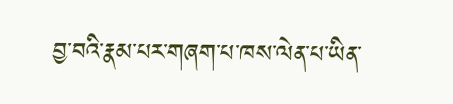བྱ་བའི་རྣམ་པར་གཞག་པ་ཁས་ལེན་པ་ཡིན་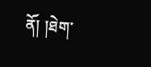ནོ། །ཐེག་